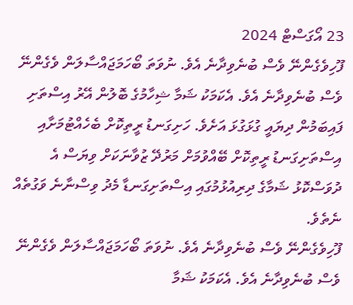23 އޯގަސްޓް 2024
ފޫހިވެގެންނޭ ވެސް ބުނެވިދާނެ އެވެ. ނުވަތަ ބޯހަމަޖައްސާލަން ވެގެންނޭ ވެސް ބުނެވިދާނެ އެވެ. އެކަމަކު ޝަމާ ޝިހާމުގެ ބޮލުން އޭރު އިސްތަށި ފައިބަމުން ދިޔައީ ގުޅަގުޅަ އަށެވެ. ހަށިގަނޑު ރީތިކޮށް ބެހެއްޓުމަށާއި އިސްތަށިގަނޑު ރީތިކޮށް ބޭއްވުމަށް މަރުދޭ ޒުވާނަކަށް ވިޔަސް އެ ދުވަސްކޮޅު ޝަމާގެ ދިރިއުޅުމުގައި އިސްތަށިގަނޑާ މެދު ވިސްނާނެ ވަގުތެއް ނެތެވެ.
ފޫހިވެގެންނޭ ވެސް ބުނެވިދާނެ އެވެ. ނުވަތަ ބޯހަމަޖައްސާލަން ވެގެންނޭ ވެސް ބުނެވިދާނެ އެވެ. އެކަމަކު ޝަމާ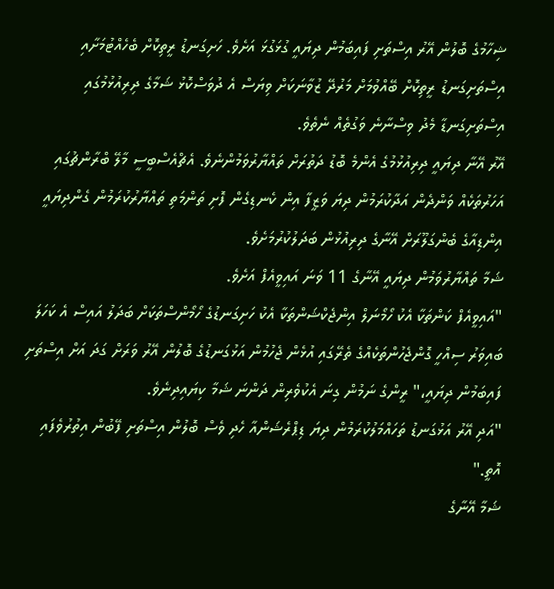ޝިހާމުގެ ބޮލުން އޭރު އިސްތަށި ފައިބަމުން ދިޔައީ ގުޅަގުޅަ އަށެވެ. ހަށިގަނޑު ރީތިކޮށް ބެހެއްޓުމަށާއި އިސްތަށިގަނޑު ރީތިކޮށް ބޭއްވުމަށް މަރުދޭ ޒުވާނަކަށް ވިޔަސް އެ ދުވަސްކޮޅު ޝަމާގެ ދިރިއުޅުމުގައި އިސްތަށިގަނޑާ މެދު ވިސްނާނެ ވަގުތެއް ނެތެވެ.
އޭރު އޭނާ ދިޔައީ ދިރިއުޅުމުގެ އެންމެ ބޮޑު ދަތުރަށް ތައްޔާރުވަމުންނެވެ. އެޗްއެސްބީސީ މާލޭ ބްރާންޗުގައި އަހަރުތަކެއް ވަންދެން އަދާކުރަމުން ދިޔަ ވަޒީފާ އިން ކެނޑިގެން ފޮށި ތަންމަތި ތައްޔާރުކުރަމުން ގެންދިޔައީ އިންޑިއާގެ ބެންގަލޫރަށް އޭނާގެ ދިރިއުޅުން ބަދަލުކުރުމަށެވެ.
ޝަމާ ތައްޔާރުވަމުން ދިޔައީ އޭނާގެ 11 ވަނަ އައިވީއެފް އަށެވެ.
"އައިވީއެފް ކަންތަކާ އެކު ހޯމޯނަލް އިންޖެކްޝަންތަކާ އެކު ހަށިގަނޑުގެ ހޯމޯންސްތަކަށް ބަދަލު އައިސް އެ ކަހަލަ ބައިވަރު ސިއްހީ ގޮންޖެހުންތަކެއްގެ ތެރޭގައި އުޅެން ޖެހުމުން އަޅުގަނޑުގެ ބޮލުން އޭރު ވަރަށް ގަދަ އަށް އިސްތަށި ފައިބަމުން ދިޔައީ،" ރީންގެ ނަމުން ގިނަ އެކުވެރިން ދަންނަ ޝަމާ ކިޔައިދިނެވެ.
"އަދި އޭރު އަޅުގަނޑު ތަހައްމަލުކުރަމުން ދިޔަ ޑިޕްރެޝަންއާ ހެދި ވެސް ބޮލުން އިސްތަށި ފޭބުން އިތުރުވެފައި އޮތީ."
ޝަމާ އޭނާގެ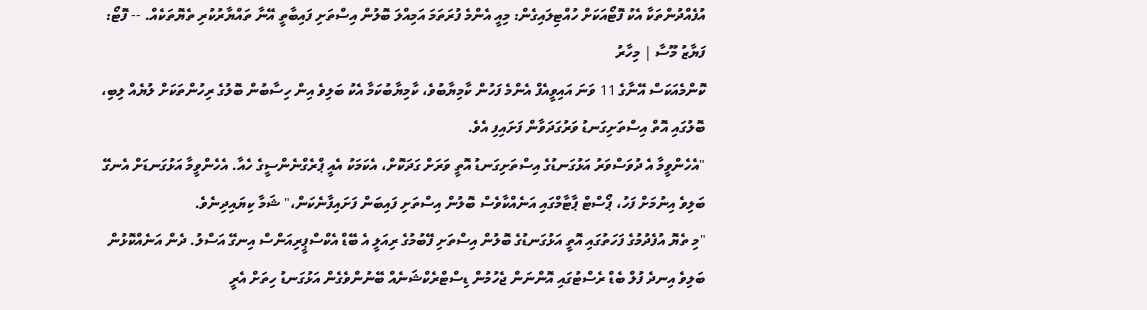އުފެއްދުންތަކާ އެކު ފޮޓޯއަކަށް ހުއްޓިލައިގެން: މިއީ އެންމެ ފުރަތަމަ އަމިއްލަ ބޮލުން އިސްތަށި ފައިބާތީ އޭނާ ތައްޔާރުކުރި ތެޔޮތަކެއް. -- ފޮޓޯ: ފަޔާޒު މޫސާ | މިހާރު
ކޮންމެއަކަސް އޭނާގެ 11 ވަނަ އައިވީއެފް އެންމެ ފަހުން ކާމިޔާބުވެ، ކާމިޔާބުކަމާ އެކު ބަލިވެ އިން ހިސާބުން ބޮލުގެ ރިހުންތަކަށް ލުޔެއް ލިބި، ބޮލުގައި އޮތް އިސްތަށިގަނޑު ވަރުގަދަވާން ފަށައިފި އެވެ.
"އެހެންވީމާ އެ ދުވަސްވަރު އަޅުގަނޑުގެ އިސްތަށިގަނޑު އޮތީ ވަރަށް ގަދަކޮށް، އެކަމަކު އެއީ ޕްރެގްނެންސީގެ ހެއާ. އެހެންވީމާ އަޅުގަނޑަށް އެނގޭ ބަލިވެ އިނުމަށް ފަހު، ޕޯސްޓް ޕާޓާމްގައި އަނެއްކާވެސް ބޮލުން އިސްތަށި ފައިބަން ފަށައިފާނެކަން،" ޝަމާ ކިޔައިދިނެވެ.
"މި ތެޔޮ އުފެދުމުގެ ފަހަތުގައި އޮތީ އަޅުގަނޑުގެ ބޮލުން އިސްތަށި ފޭބުމުގެ ރިއަލީ އެ ބޭޑް އެކްސްޕީރިއަންސް އިނގޭ އަސްލު. ދެން އަނެއްކޮޅުން ބަލިވެ އިނދެ ފުލް ބެޑް ރެސްޓުގައި އޮންނަން ޖެހުމުން ޑިސްޓްރެކްޝަނެއް ބޭނުންވެގެން އަޅުގަނޑު ހިތަށް އެރީ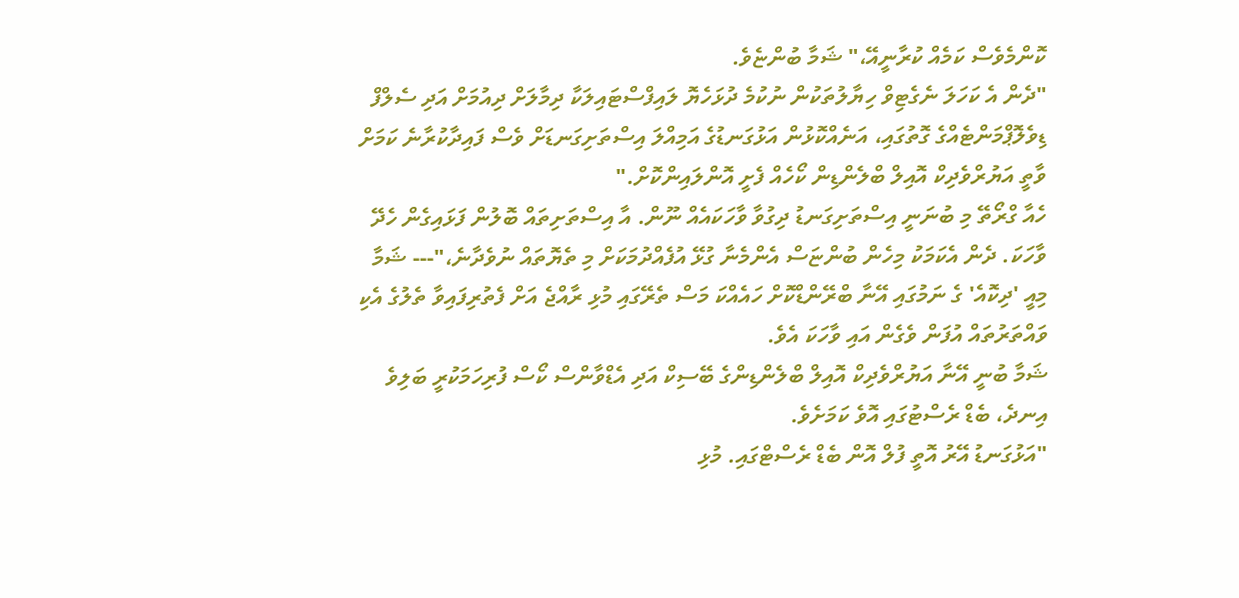ކޮންމެވެސް ކަމެއް ކުރާނީއޭ،" ޝަމާ ބުންޏެވެ.
"ދެން އެ ކަހަލަ ނެގެޓިވް ހިޔާލުތަކުން ނުކުމެ ދުޅަހެޔޮ ލައިފްސްޓައިލަކާ ދިމާލަށް ދިއުމަށް އަދި ސެލްފް ޑިވެލޮޕްމަންޓެއްގެ ގޮތުގައި، އަނެއްކޮޅުން އަޅުގަނޑުގެ އަމިއްލަ އިސްތަށިގަނޑަށް ވެސް ފައިދާކުރާނެ ކަމަށް ވާތީ އަޔުރްވެދިކް އޮއިލް ބްލެންޑިން ކޯހެއް ފެށީ އޮންލައިންކޮށް."
ހެއާ ގްރޯތޭ މި ބުނަނީ އިސްތަށިގަނޑު ދިގުވާ ވާހަކައެއް ނޫން. އާ އިސްތަށިތައް ބޮލުން ފަޅައިގެން ހެދޭ ވާހަކަ. ދެން އެކަމަކު މިހެން ބުންޏަސް އެންމެނާ ގުޅޭ އުފެއްދުމަކަށް މި ތެޔޮތައް ނުވެދާނެ،"--- ޝަމާ
މިއީ 'ދިކޮއެ' ގެ ނަމުގައި އޭނާ ބްރޭންޑްކޮށް ހައެއްކަ މަސް ތެރޭގައި މުޅި ރާއްޖެ އަށް ފެތުރިފައިވާ ތެލުގެ އެކި ވައްތަރުތައް އުފަން ވެގެން އައި ވާހަކަ އެވެ.
ޝަމާ ބުނީ އޭނާ އަޔުރްވެދިކް އޮއިލް ބްލެންޑިންގެ ބޭސިކް އަދި އެޑްވާންސް ކޯސް ފުރިހަމަކުރީ ބަލިވެ އިނދެ، ބެޑް ރެސްޓުގައި އޮވެ ކަމަށެވެ.
"އަޅުގަނޑު އޭރު އޮތީ ފުލް އޮން ބެޑް ރެސްޓްގައި. މުޅި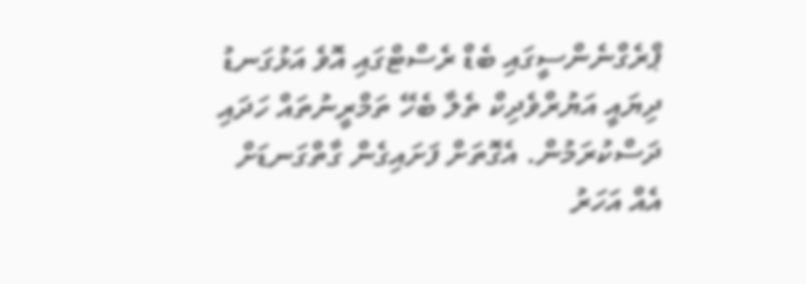ޕްރެގްނެންސީގައި ބެޑް ރެސްޓްގައި އޮވެ އަޅުގަނޑު ދިޔައީ އަޔުރްވެދިކް ތެލާ ބެހޭ ތަމްރީނުތައް ހަދައި ދަސްކުރަމުން. އެގޮތަށް ފަށައިގެން ގާތްގަނޑަށް އެއް އަހަރު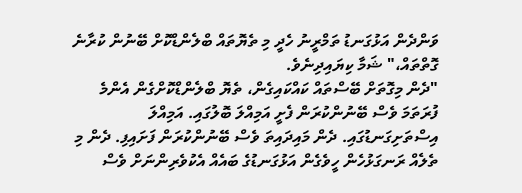ވަންދެން އަޅުގަނޑު ތަމްރީނު ހެދީ މި ތެޔޮތައް ބްލެންޑްކޮށް ބޭނުން ކުރާނެ ގޮތްތައް،" ޝަމާ ކިޔައިދިނެވެ.
"ދެން މިގޮތަށް ބޭސްތައް ކައްކައިގެން، ތެޔޮ ބްލެންޑްކޮށްގެން އެންމެ ފުރަތަމަ ވެސް ބޭނުންކުރަން ފެށީ އަމިއްލަ ބޮލުގައި. އަމިއްލަ އިސްތަށިގަނޑުގައި. ދެން މައިދައިތަ ވެސް ބޭނުންކުރަން ފަށައިފި. ދެން މި ތެލެއް ރަނގަޅުހެން ހީވެގެން އަޅުގަނޑުގެ ބައެއް އެކުވެރިންނަށް ވެސް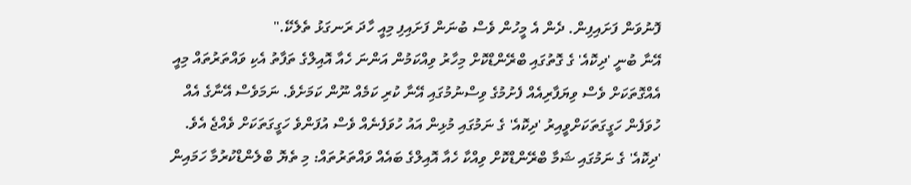ފޮނުވަން ފަށައިފިން. ދެން އެ މީހުން ވެސް ބުނަން ފަށައިފި މިއީ ހާދަ ރަނގަޅު ތެލެކޭ."
އޭނާ ބުނީ 'ދިކޮއެ' ގެ ގޮތުގައި ބްރޭންޑްކޮށް މިހާރު ވިއްކަމުން އަންނަ ހެއާ އޮއިލްގެ ތަފާތު އެކި ވައްތަރުތައް މިއީ އެއްގޮތަކަށް ވެސް ވިޔަފާރިއެއް ފެށުމުގެ ވިސްނުމުގައި އޭނާ ކުރި ކަމެއް ނޫން ކަމަށެވެ. ނަމަވެސް އޭނާގެ އެއް ހުވަފެން ހަގީގަތަކަށްވީއިރު 'ދިކޮއެ' ގެ ނަމުގައި މުޅިން އައު ހުވަފެނެއް ވެސް އުފަންވެ ހަގީގަތަކަށް ވެއްޖެ އެވެ.
'ދިކޮއެ' ގެ ނަމުގައި ޝަމާ ބްރޭންޑްކޮށް ވިއްކާ ހެއާ އޮއިލްގެ ބައެއް ވައްތަރުތައް: މި ތެޔޮ ބްލެންޑްކުރުމާ ހަމައިން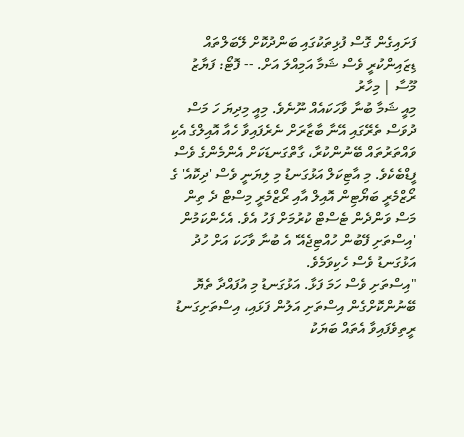ފަށައިގެން ގޮސް ފުޅިތަކުގައި ބަންދުކޮށް ލޭބަލްތައް ޑިޒައިންކުރީ ވެސް ޝަމާ އަމިއްލަ އަށް. -- ފޮޓޯ: ފަޔާޒު މޫސާ | މިހާރު
މިއީ ޝަމާ ބުނާ ވާހަކައެއް ނޫނެވެ. މިއީ މިދިޔަ ހަ މަސް ދުވަސް ތެރޭގައި އޭނާ ބާޒާރަށް ނެރެފައިވާ ހެއާ އޮއިލްގެ އެކި ވައްތަރުތައް ބޭނުންކުރާ، ގާތްގަނޑަކަށް އެންމެންގެ ވެސް ފީޑްބެކެވެ. މި އާޓިކަލް އަޅުގަނޑު މި ލިޔަނީ ވެސް 'ދިކޮއެ' ގެ ރޯޒްމެރީ ބަޔޯޓިން އޮއިލް އާއި ރޯޒްމެރީ މިސްޓް ދެ ތިން މަސް ވަންދެން ޓެސްޓް ކުރުމަށް ފަހު އެވެ. އެހެންކަމުން 'އިސްތަށި ފޭބުން ހުއްޓިޖެއޭ' އެ ބުނާ ވާހަކަ އަށް ހުދު އަޅުގަނޑު ވެސް ހެކިވަމެވެ.
"އިސްތަށި ވެސް ހަމަ ފަޅާ. އަޅުގަނޑު މި އުފައްދާ ތެޔޮ ބޭނުންކޮށްގެން އިސްތަށި އަލުން ފަޅައި، އިސްތަށިގަނޑު ރީތިވެފައިވާ އެތައް ބަޔަކު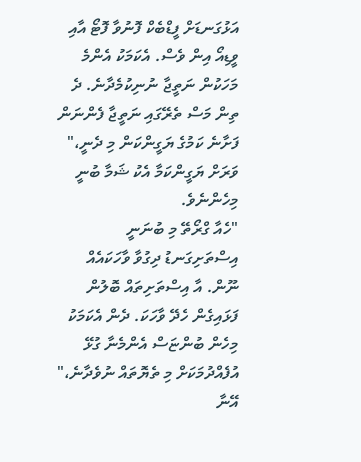އަޅުގަނޑަށް ފީޑްބެކް ފޮނުވާ ފޮޓޯ އާއި ވީޑިއޯ އިން ވެސް. އެކަމަކު އެންމެ މަހަކުން ނަތީޖާ ނުނިކުމެދާނެ. ދެ ތިން މަސް ތެރޭގައި ނަތީޖާ ފެންނަން ފަށާނެ ކަމުގެ ޔަގީންކަން މި ދެނީ،" ވަރަށް ޔަގީންކަމާ އެކު ޝަމާ ބުނީ މިހެންނެވެ.
"ހެއާ ގްރޯތޭ މި ބުނަނީ އިސްތަށިގަނޑު ދިގުވާ ވާހަކައެއް ނޫން. އާ އިސްތަށިތައް ބޮލުން ފަޅައިގެން ހެދޭ ވާހަކަ. ދެން އެކަމަކު މިހެން ބުންޏަސް އެންމެނާ ގުޅޭ އުފެއްދުމަކަށް މި ތެޔޮތައް ނުވެދާނެ،" އޭނާ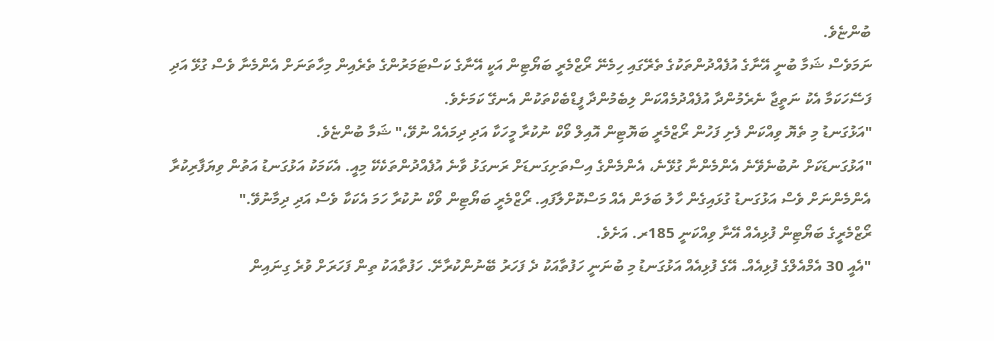ބުންޏެވެ.
ނަމަވެސް ޝަމާ ބުނީ އޭނާގެ އުފެއްދުންތަކުގެ ތެރޭގައި ހިމެނޭ ރޯޒްމެރީ ބަޔޯޓިން އަކީ އޭނާގެ ކަސްޓަމަރުންގެ ތެރެއިން މިހާތަނަށް އެންމެނާ ވެސް ގުޅޭ އަދި ފަސޭހަކަމާ އެކު ނަތީޖާ ނެރެމުންދާ އުފެއްދުމެއްކަން ލިބެމުންދާ ފީޑްބެކްތަކުން އެނގޭ ކަމަށެވެ.
"އަޅުގަނޑު މި ތެޔޮ ވިއްކަން ފެށި ފަހުން ރޯޒްމެރީ ބަޔޮޓިން އޮއިލް ވޯކް ނުކުރާ މީހަކާ އަދި ދިމައެއް ނުވޭ،" ޝަމާ ބުންޏެވެ.
"އަޅުގަނޑަކަށް ނުބުނެވޭނެ އެންމެންނާ ގުޅޭނެ، އެންމެންގެ އިސްތަށިގަނޑަށް ރަނގަޅު ވާނެ އުފެއްދުންތަކެކޭ މިއީ. އެކަމަކު އަޅުގަނޑު އަތުން ވިޔަފާރިކުރާ އެންމެންނަށް ވެސް އަޅުގަނޑު ގުޅައިގެން ހާލު ބަލަން އެއް މަސްކޮށްލާފައި. ރޯޒްމެރީ ބަޔޯޓިން ވޯކް ނުކުރާ ހަމަ އެކަކާ ވެސް އަދި ދިމާނުވޭ."
ރޯޒްމެރީގެ ބަޔޯޓިން ފުޅިއެއް އޭނާ ވިއްކަނީ 185ރ. އަށެވެ.
"އެއީ 30 އެމްއެލްގެ ފުޅިއެއް. އޭގެ ފުޅިއެއް އަޅުގަނޑު މި ބުނަނީ ހަފުތާއަކު ދެ ފަހަރު ބޭނުންކުރާށޭ. ހަފުތާއަކު ތިން ފަހަރަށް ވުރެ ގިނައިން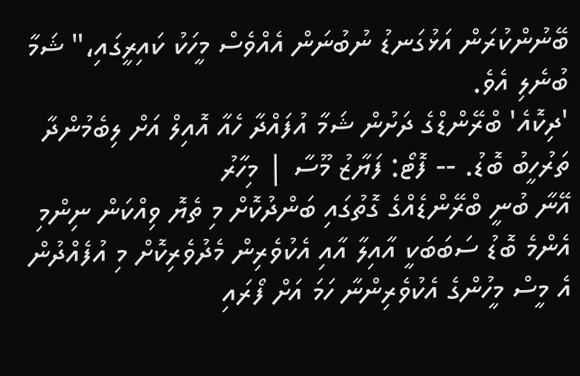ބޭނުންކުރަން އަޅުގަނޑު ނުބުނަން އެއްވެސް މީހަކު ކައިރީގައި،" ޝަމާ ބުނެލި އެވެ.
'ދިކޮއެ' ބްރޭންޑްގެ ދަށުން ޝަމާ އުފައްދާ ހެއާ އޮއިލް އަށް ލިބެމުންދާ ތަރުހީބު ބޮޑު. -- ފޮޓޯ: ފަޔާޒު މޫސާ | މިހާރު
އޭނާ ބުނީ ބްރޭންޑެއްގެ ގޮތުގައި ބަންދުކޮށް މި ތެޔޮ ވިއްކަން ނިންމި އެންމެ ބޮޑު ސަބަބަކީ އާއިލާ އާއި އެކުވެރިން މެދުވެރިކޮށް މި އުފެއްދުން އެ މީސް މީހުންގެ އެކުވެރިންނާ ހަމަ އަށް ފޯރައި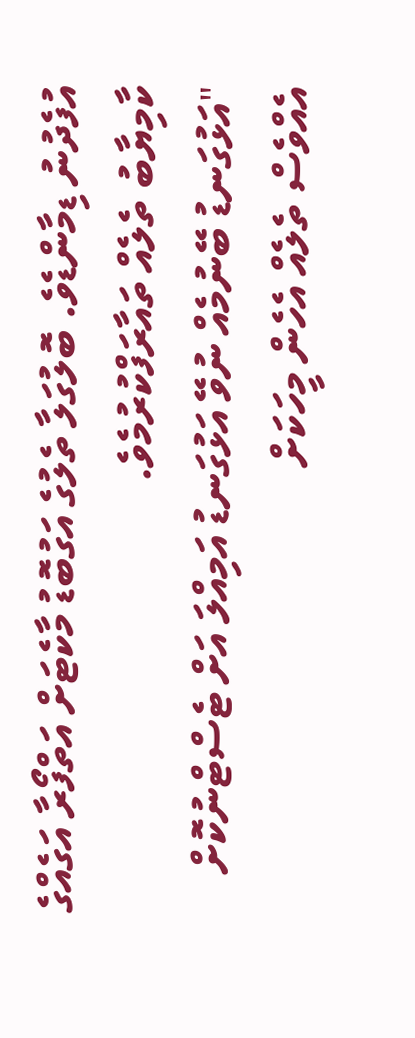އުފެދުނު ޑިމާންޑެވެ. ބޮލުގަލާ ތެލުގެ އަގުބޮޑު މާކެޓަށް އަތްފޯރާ އަގެއްގެ ކާމިޔާބު ތެލެއް ތައާރަފްކުރުމެވެ.
"އަޅުގަނޑު ބޭނުމެއް ނުވޭ އަޅުގަނޑު އަމިއްލަ އަށް ޓެސްޓްނުކޮށް އެއްވެސް ތެލެއް އެހެން މީހަކަށް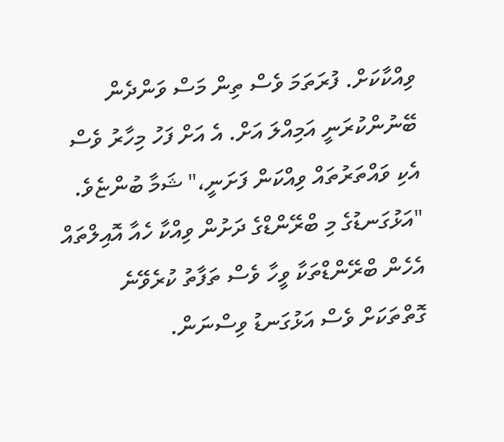ވިއްކާކަށް. ފުރަތަމަ ވެސް ތިން މަސް ވަންދެން ބޭނުންކުރަނީ އަމިއްލަ އަށް. އެ އަށް ފަހު މިހާރު ވެސް އެކި ވައްތަރުތައް ވިއްކަން ފަށަނީ،" ޝަމާ ބުންޏެވެ.
"އަޅުގަނޑުގެ މި ބްރޭންޑްގެ ދަށުން ވިއްކާ ހެއާ އޮއިލްތައް އެހެން ބްރޭންޑްތަކާ ވީހާ ވެސް ތަފާތު ކުރެވޭނެ ގޮތްތަކަށް ވެސް އަޅުގަނޑު ވިސްނަން.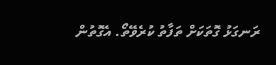ރަނގަޅު ގޮތަކަށް ތަފާތު ކުރެވޭތޯ. އެގޮތުން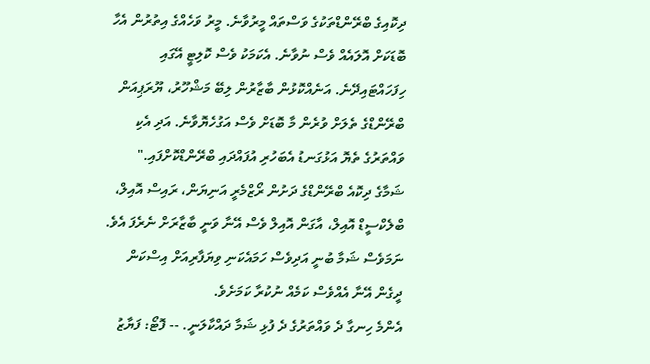ދިކޮއިގެ ބްރޭންޑްތަކުގެ ވަސްތައް މީރުވާނެ. މީރު ވަހެއްގެ އިތުރުން އެހާ ބޮޑަކަށް އޮލައެއް ވެސް ނުވާނެ. އެކަމަކު ވެސް ކޮލިޓީ އޭގައި ހިފަހައްޓައިދޭނެ. އަނެއްކޮޅުން ބާޒާރުން ލިބޭ މަޝްހޫރު، ޔޫރަޕިއަން ބްރޭންޑްގެ ތެލަށް ވުރެން މާ ބޮޑަށް ވެސް އަގުހެޔޮވާނެ. އަދި އެކި ވައްތަރުގެ ތެޔޮ އަޅުގަނޑު އެބަހުރި އުފައްދައި ބްރޭންޑްކޮށްފައި."
ޝަމާގެ ދިކޮއެ ބްރޭންޑްގެ ދަށުން ރޯޒްމެރީ އަނިޔަން، ރައިސް އޮއިލް، ބްލެކްސީޑް އޮއިލް، އާގަން އޮއިލް ވެސް އޭނާ ވަނީ ބާޒާރަށް ނެރެފަ އެވެ. ނަމަވެސް ޝަމާ ބުނީ އަދިވެސް ހަމައެކަނި ވިޔަފާރިއަށް އިސްކަން ދީގެން އޭނާ އެއްވެސް ކަމެއް ނުކުރާ ކަމަށެވެ.
އެންމެ ހިނގާ ދެ ވައްތަރުގެ ދެ ފުޅި ޝަމާ ދައްކާލަނީ. -- ފޮޓޯ: ފަޔާޒު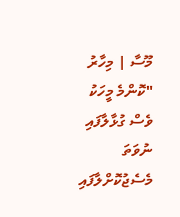މޫސާ | މިހާރު
"ކޮންމެ މީހަކު ވެސް ގުޅާލާފައި ނުވަތަ މެސެޖުކޮށްލާފައި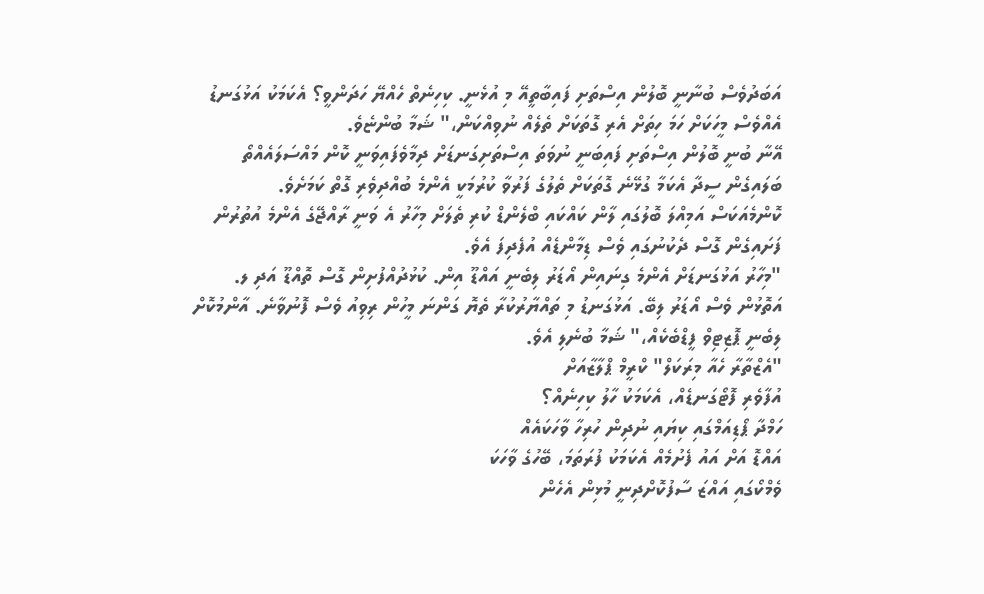އަބަދުވެސް ބުނާނީ ބޮލުން އިސްތަށި ފައިބާތީއޭ މި އުޅެނީ. ކިހިނެތް ހެއްޔޭ ހަދަންވީ؟ އެކަމަކު އަޅުގަނޑު އެއްވެސް މީހަކަށް ހަމަ ހިތަށް އެރި ގޮތަކަށް ތެލެއް ނުވިއްކަން،" ޝަމާ ބުންޏެވެ.
އޭނާ ބުނީ ބޮލުން އިސްތަށި ފައިބަނީ ނުވަތަ އިސްތަށިގަނޑަށް ދިމާވެފައިވަނީ ކޮން މައްސަލައެއްތޯ ބަލައިގެން ސީދާ އެކަމާ ގުޅޭނެ ގޮތަކަށް ތެލުގެ ފަރުވާ ކުރުމަކީ އެންމެ ބުއްދިވެރި ގޮތް ކަމަށެވެ.
ކޮންމެއަކަސް އަމިއްލަ ބޮލުގައި ލާން ކައްކައި ބްލެންޑް ކުރި ތެލަށް މިހާރު އެ ވަނީ ރާއްޖޭގެ އެންމެ އުތުރުން ފަށައިގެން ގޮސް ދެކުނުގައި ވެސް ޑިމާންޑެއް އުފެދިފަ އެވެ.
"މިހާރު އަޅުގަނޑަށް އެންމެ ގިނައިން އޯޑަރު ލިބެނީ އައްޑޫ އިން. ކުޅުދުއްފުށިން ގޮސް ތޮއްޑޫ އަދި ލ. އަތޮޅުން ވެސް އޯޑަރު ލިބޭ. އަޅުގަނޑު މި ތައްޔާރުކުރާ ތެޔޮ ގަންނަ މީހުން ރިވިއު ވެސް ފޮނުވާނެ. އާންމުކޮށް ލިބެނީ ޕޮޒިޓިވް ފީޑްބެކެއް،" ޝަމާ ބުނެލި އެވެ.
"އެޒްތާރާ ހެއާ މިރަކަލް" ކްރީމް ޕްލާޒާއަށް
އުފާވެރި ފޮޓޯގަނޑެއް، އެކަމަކު ހާލު ކިހިނެއް؟
ހަމްދާ ޕޯޑިއަމްގައި ކިޔައި ނުދިން ހުރިހާ ވާހަކައެއް
އައްޑޮ އަށް އައު ފެށުމެއް އެކަމަކު ފުރަތަމަ، ބޭހުގެ ވާހަކަ
ވެމްކޯގައި އައްޒަ ސާފުކޮށްދިނީ މުޅިން އެހެން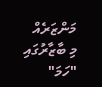މަންޒަރެއް
މި ބާޒާރުގައި "ހަމަ"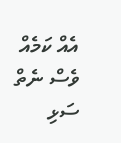އެއް ކަމެއް ވެސް ނެތް
ސަޅި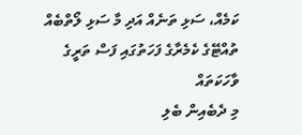ކަމެއް، ސަޅި ތަނެއް އަދި މާ ސަޅި ލޯތްބެއް
ތުއްޓޭގެ ކެމެރާގެ ފަހަތުގައި ފަސް ތަރީގެ ވާހަކަތައް
މި ދެބެއިން ބެލި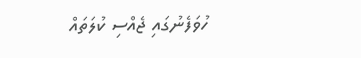ހުވަފެނުގައި ޖެއްސި ކުލަތައް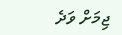ޖިމަށް ވަދެ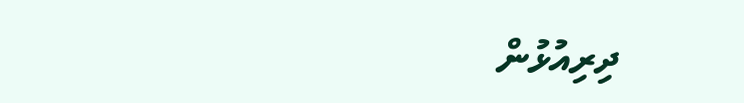ދިރިއުޅުން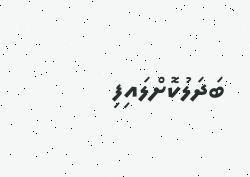ބަދަލުކޮށްލައިފި